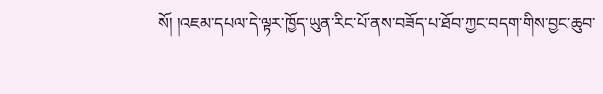སོ། །འཇམ་དཔལ་དེ་ལྟར་ཁྱོད་ཡུན་རིང་པོ་ནས་བཟོད་པ་ཐོབ་ཀྱང་བདག་གིས་བྱང་ཆུབ་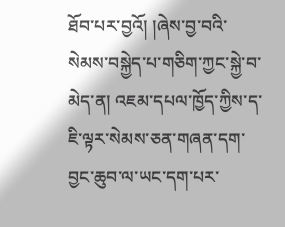ཐོབ་པར་བྱའོ། །ཞེས་བྱ་བའི་སེམས་བསྐྱེད་པ་གཅིག་ཀྱང་སྐྱེ་བ་མེད་ན། འཇམ་དཔལ་ཁྱོད་ཀྱིས་ད་ཇི་ལྟར་སེམས་ཅན་གཞན་དག་བྱང་ཆུབ་ལ་ཡང་དག་པར་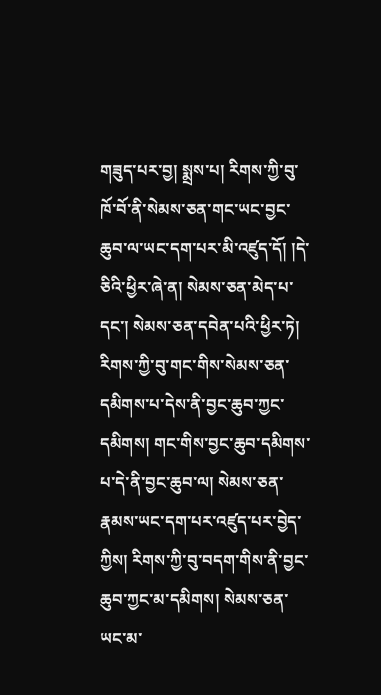གཟུད་པར་བྱ། སྨྲས་པ། རིགས་ཀྱི་བུ་ཁོ་བོ་ནི་སེམས་ཅན་གང་ཡང་བྱང་ཆུབ་ལ་ཡང་དག་པར་མི་འཛུད་དོ། །དེ་ཅིའི་ཕྱིར་ཞེ་ན། སེམས་ཅན་མེད་པ་དང་། སེམས་ཅན་དབེན་པའི་ཕྱིར་ཏེ། རིགས་ཀྱི་བུ་གང་གིས་སེམས་ཅན་དམིགས་པ་དེས་ནི་བྱང་ཆུབ་ཀྱང་དམིགས། གང་གིས་བྱང་ཆུབ་དམིགས་པ་དེ་ནི་བྱང་ཆུབ་ལ། སེམས་ཅན་རྣམས་ཡང་དག་པར་འཛུད་པར་བྱེད་ཀྱིས། རིགས་ཀྱི་བུ་བདག་གིས་ནི་བྱང་ཆུབ་ཀྱང་མ་དམིགས། སེམས་ཅན་ཡང་མ་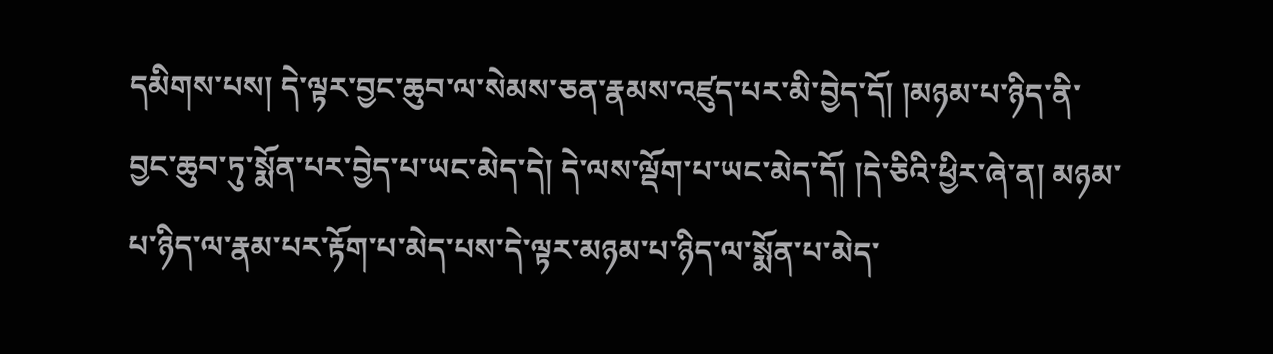དམིགས་པས། དེ་ལྟར་བྱང་ཆུབ་ལ་སེམས་ཅན་རྣམས་འཛུད་པར་མི་བྱེད་དོ། །མཉམ་པ་ཉིད་ནི་བྱང་ཆུབ་ཏུ་སྨོན་པར་བྱེད་པ་ཡང་མེད་དེ། དེ་ལས་ལྡོག་པ་ཡང་མེད་དོ། །དེ་ཅིའི་ཕྱིར་ཞེ་ན། མཉམ་པ་ཉིད་ལ་རྣམ་པར་རྟོག་པ་མེད་པས་དེ་ལྟར་མཉམ་པ་ཉིད་ལ་སྨོན་པ་མེད་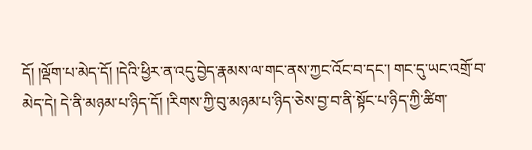དོ། །ལྡོག་པ་མེད་དོ། །དེའི་ཕྱིར་ན་འདུ་བྱེད་རྣམས་ལ་གང་ནས་ཀྱང་འོང་བ་དང་། གང་དུ་ཡང་འགྲོ་བ་མེད་དེ། དེ་ནི་མཉམ་པ་ཉིད་དོ། །རིགས་ཀྱི་བུ་མཉམ་པ་ཉིད་ཅེས་བྱ་བ་ནི་སྟོང་པ་ཉིད་ཀྱི་ཚིག་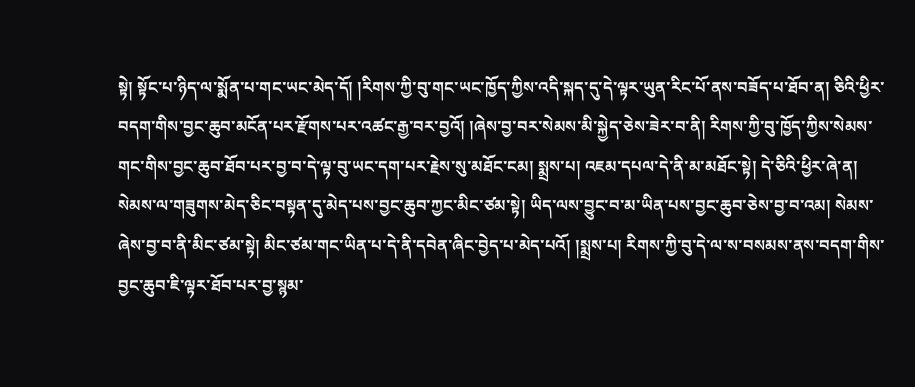སྟེ། སྟོང་པ་ཉིད་ལ་སྨོན་པ་གང་ཡང་མེད་དོ། །རིགས་ཀྱི་བུ་གང་ཡང་ཁྱོད་ཀྱིས་འདི་སྐད་དུ་དེ་ལྟར་ཡུན་རིང་པོ་ནས་བཟོད་པ་ཐོབ་ན། ཅིའི་ཕྱིར་བདག་གིས་བྱང་ཆུབ་མངོན་པར་རྫོགས་པར་འཚང་རྒྱ་བར་བྱའོ། །ཞེས་བྱ་བར་སེམས་མི་སྐྱེད་ཅེས་ཟེར་བ་ནི། རིགས་ཀྱི་བུ་ཁྱོད་ཀྱིས་སེམས་གང་གིས་བྱང་ཆུབ་ཐོབ་པར་བྱ་བ་དེ་ལྟ་བུ་ཡང་དག་པར་རྗེས་སུ་མཐོང་ངམ། སྨྲས་པ། འཇམ་དཔལ་དེ་ནི་མ་མཐོང་སྟེ། དེ་ཅིའི་ཕྱིར་ཞེ་ན། སེམས་ལ་གཟུགས་མེད་ཅིང་བསྟན་དུ་མེད་པས་བྱང་ཆུབ་ཀྱང་མིང་ཙམ་སྟེ། ཡིད་ལས་བྱུང་བ་མ་ཡིན་པས་བྱང་ཆུབ་ཅེས་བྱ་བ་འམ། སེམས་ཞེས་བྱ་བ་ནི་མིང་ཙམ་སྟེ། མིང་ཙམ་གང་ཡིན་པ་དེ་ནི་དབེན་ཞིང་བྱེད་པ་མེད་པའོ། །སྨྲས་པ། རིགས་ཀྱི་བུ་དེ་ལ་ས་བསམས་ནས་བདག་གིས་བྱང་ཆུབ་ཇི་ལྟར་ཐོབ་པར་བྱ་སྙམ་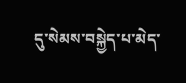དུ་སེམས་བསྐྱེད་པ་མེད་